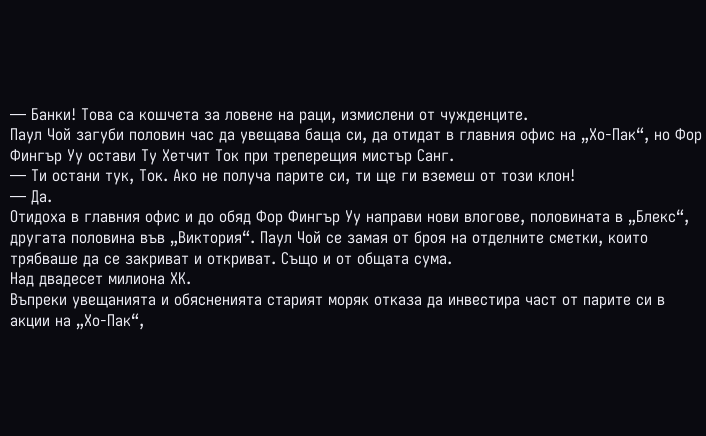— Банки! Това са кошчета за ловене на раци, измислени от чужденците.
Паул Чой загуби половин час да увещава баща си, да отидат в главния офис на „Хо-Пак“, но Фор Фингър Уу остави Ту Хетчит Ток при треперещия мистър Санг.
— Ти остани тук, Ток. Ако не получа парите си, ти ще ги вземеш от този клон!
— Да.
Отидоха в главния офис и до обяд Фор Фингър Уу направи нови влогове, половината в „Блекс“, другата половина във „Виктория“. Паул Чой се замая от броя на отделните сметки, които трябваше да се закриват и откриват. Също и от общата сума.
Над двадесет милиона ХК.
Въпреки увещанията и обясненията старият моряк отказа да инвестира част от парите си в акции на „Хо-Пак“,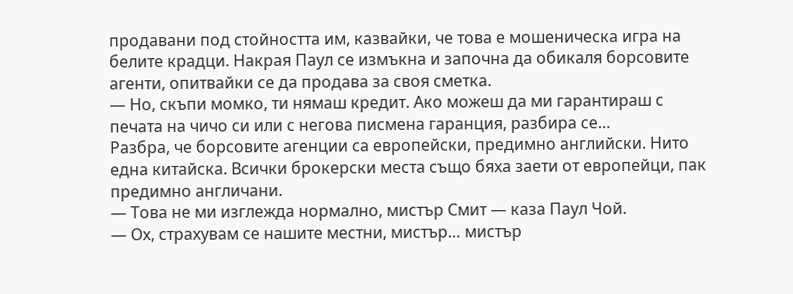продавани под стойността им, казвайки, че това е мошеническа игра на белите крадци. Накрая Паул се измъкна и започна да обикаля борсовите агенти, опитвайки се да продава за своя сметка.
— Но, скъпи момко, ти нямаш кредит. Ако можеш да ми гарантираш с печата на чичо си или с негова писмена гаранция, разбира се…
Разбра, че борсовите агенции са европейски, предимно английски. Нито една китайска. Всички брокерски места също бяха заети от европейци, пак предимно англичани.
— Това не ми изглежда нормално, мистър Смит — каза Паул Чой.
— Ох, страхувам се нашите местни, мистър… мистър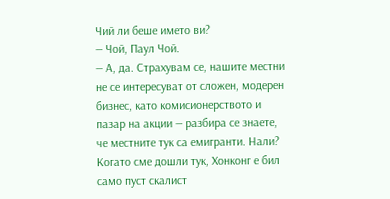Чий ли беше името ви?
— Чой, Паул Чой.
— А, да. Страхувам се, нашите местни не се интересуват от сложен, модерен бизнес, като комисионерството и пазар на акции — разбира се знаете, че местните тук са емигранти. Нали? Когато сме дошли тук, Хонконг е бил само пуст скалист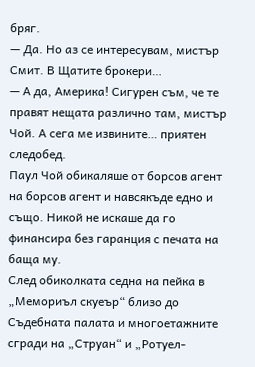бряг.
— Да. Но аз се интересувам, мистър Смит. В Щатите брокери…
— А да, Америка! Сигурен съм, че те правят нещата различно там, мистър Чой. А сега ме извините… приятен следобед.
Паул Чой обикаляше от борсов агент на борсов агент и навсякъде едно и също. Никой не искаше да го финансира без гаранция с печата на баща му.
След обиколката седна на пейка в „Мемориъл скуеър“ близо до Съдебната палата и многоетажните сгради на „Струан“ и „Ротуел-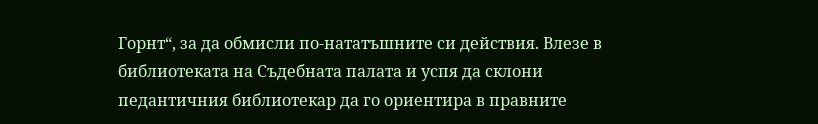Горнт“, за да обмисли по-нататъшните си действия. Влезе в библиотеката на Съдебната палата и успя да склони педантичния библиотекар да го ориентира в правните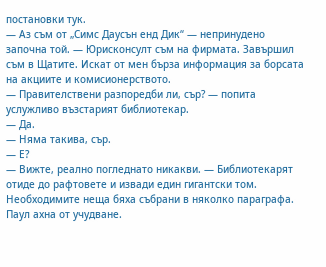постановки тук.
— Аз съм от „Симс Даусън енд Дик“ — непринудено започна той. — Юрисконсулт съм на фирмата. Завършил съм в Щатите. Искат от мен бърза информация за борсата на акциите и комисионерството.
— Правителствени разпоредби ли, сър? — попита услужливо възстарият библиотекар.
— Да.
— Няма такива, сър.
— Е?
— Вижте, реално погледнато никакви. — Библиотекарят отиде до рафтовете и извади един гигантски том. Необходимите неща бяха събрани в няколко параграфа.
Паул ахна от учудване.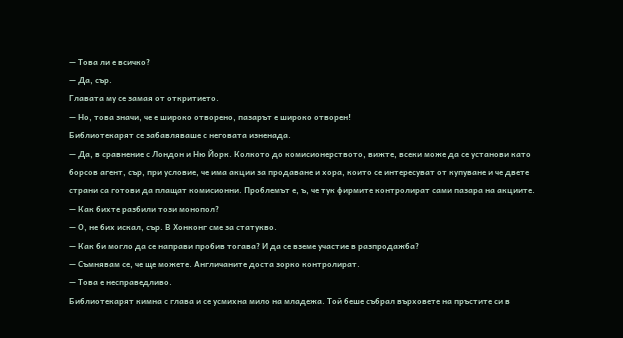— Това ли е всичко?
— Да, сър.
Главата му се замая от откритието.
— Но, това значи, че е широко отворено, пазарът е широко отворен!
Библиотекарят се забавляваше с неговата изненада.
— Да, в сравнение с Лондон и Ню Йорк. Колкото до комисионерството, вижте, всеки може да се установи като борсов агент, сър, при условие, че има акции за продаване и хора, които се интересуват от купуване и че двете страни са готови да плащат комисионни. Проблемът е, ъ, че тук фирмите контролират сами пазара на акциите.
— Как бихте разбили този монопол?
— О, не бих искал, сър. В Хонконг сме за статукво.
— Как би могло да се направи пробив тогава? И да се вземе участие в разпродажба?
— Съмнявам се, че ще можете. Англичаните доста зорко контролират.
— Това е несправедливо.
Библиотекарят кимна с глава и се усмихна мило на младежа. Той беше събрал върховете на пръстите си в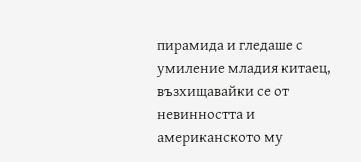пирамида и гледаше с умиление младия китаец, възхищавайки се от невинността и американското му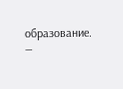образование.
—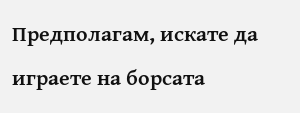Предполагам, искате да играете на борсата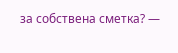за собствена сметка? —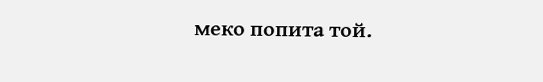меко попита той.